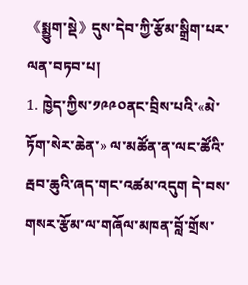《སྨྱུག་སྡེ》དུས་དེབ་ཀྱི་རྩོམ་སྒྲིག་པར་ལན་བཏབ་པ།
1. ཁྱེད་ཀྱིས་༡༩༩༠ནང་བྲིས་པའི་«མེ་ཏོག་སེར་ཆེན་» ལ་མཚོན་ན་ལང་ཚོའི་རྦབ་ཆུའི་ཞད་གང་འཚམ་འདུག དེ་བས་གསར་རྩོམ་ལ་གཞོལ་མཁན་བློ་གྲོས་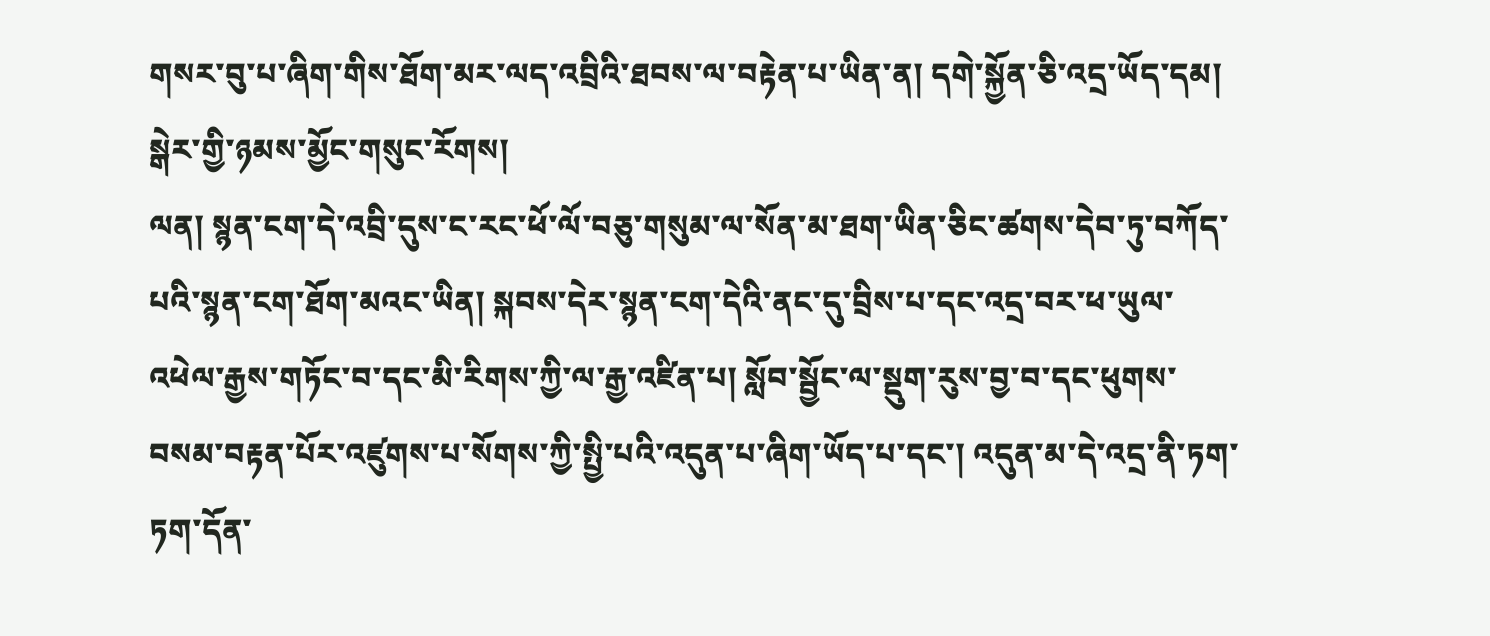གསར་བུ་པ་ཞིག་གིས་ཐོག་མར་ལད་འབྲིའི་ཐབས་ལ་བརྟེན་པ་ཡིན་ན། དགེ་སྐྱོན་ཅི་འདྲ་ཡོད་དམ། སྒེར་གྱི་ཉམས་མྱོང་གསུང་རོགས།
ལན། སྙན་ངག་དེ་འབྲི་དུས་ང་རང་ཕོ་ལོ་བཅུ་གསུམ་ལ་སོན་མ་ཐག་ཡིན་ཅིང་ཚགས་དེབ་ཏུ་བཀོད་པའི་སྙན་ངག་ཐོག་མའང་ཡིན། སྐབས་དེར་སྙན་ངག་དེའི་ནང་དུ་བྲིས་པ་དང་འདྲ་བར་ཕ་ཡུལ་འཕེལ་རྒྱས་གཏོང་བ་དང་མི་རིགས་ཀྱི་ལ་རྒྱ་འཛིན་པ། སློབ་སྦྱོང་ལ་སྡུག་རུས་བྱ་བ་དང་ཕུགས་བསམ་བརྟན་པོར་འཛུགས་པ་སོགས་ཀྱི་སྤྱི་པའི་འདུན་པ་ཞིག་ཡོད་པ་དང་། འདུན་མ་དེ་འདྲ་ནི་ཏག་ཏག་དོན་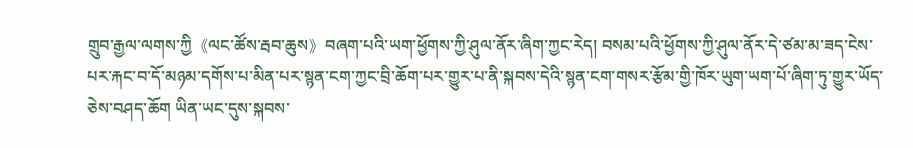གྲུབ་རྒྱལ་ལགས་ཀྱི《ལང་ཚོས་རྦབ་ཆུས》བཞག་པའི་ཡག་ཕྱོགས་ཀྱི་ཤུལ་ནོར་ཞིག་ཀྱང་རེད། བསམ་པའི་ཕྱོགས་ཀྱི་ཤུལ་ནོར་དེ་ཙམ་མ་ཟད་ངེས་པར་རྐང་བ་དོ་མཉམ་དགོས་པ་མིན་པར་སྙན་ངག་ཀྱང་བྲི་ཆོག་པར་གྱུར་པ་ནི་སྐབས་དེའི་སྙན་ངག་གསར་རྩོམ་གྱི་ཁོར་ཡུག་ཡག་པོ་ཞིག་ཏུ་གྱུར་ཡོད་ཅེས་བཤད་ཆོག ཡིན་ཡང་དུས་སྐབས་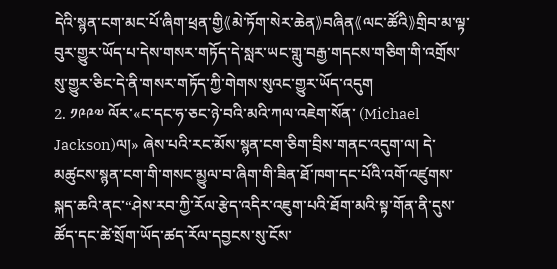དེའི་སྙན་ངག་མང་པོ་ཞིག་ཕྲན་གྱི《མེ་ཏོག་སེར་ཆེན》བཞིན《ལང་ཚོའི》གྲིབ་མ་ལྟ་བུར་གྱུར་ཡོད་པ་དེས་གསར་གཏོད་དེ་སླར་ཡང་གླུ་བརྒྱ་གདངས་གཅིག་གི་འགྲོས་སུ་གྱུར་ཅིང་དེ་ནི་གསར་གཏོད་ཀྱི་གེགས་སུའང་གྱུར་ཡོད་འདུག
2. ༡༩༩༧ ལོར་«ང་དང་ཧ་ཅང་ཉེ་བའི་མའི་ཀལ་འཇེག་སོན་ (Michael Jackson)ལ།» ཞེས་པའི་རང་མོས་སྙན་ངག་ཅིག་བྲིས་གནང་འདུག་ལ། དེ་མཚུངས་སྙན་ངག་གི་གསང་མྱུལ་བ་ཞིག་གི་ཟིན་ཐོ་ཁག་དང་པོའི་འགོ་འཛུགས་སྐད་ཆའི་ནང་“ཤེས་རབ་ཀྱི་རོལ་རྩེད་འདིར་འཇུག་པའི་ཐོག་མའི་སྟ་གོན་ནི་དུས་ཚོད་དང་ཚེ་སྲོག་ཡོད་ཚད་རོལ་དབྱངས་སུ་ངོས་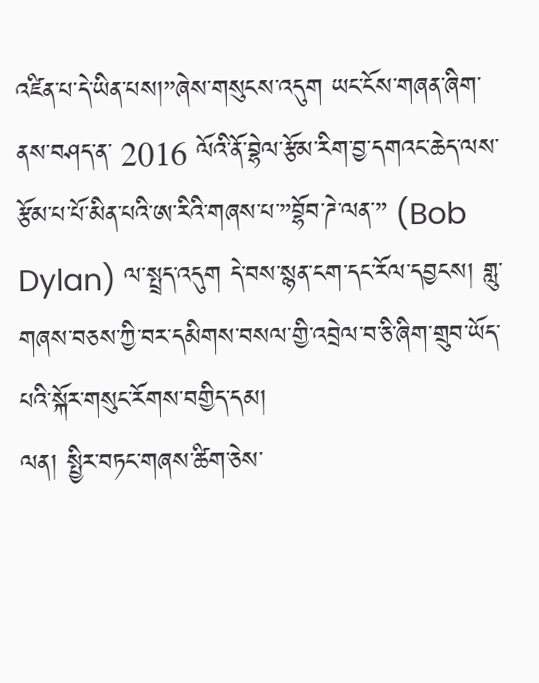འཛིན་པ་དེ་ཡིན་པས།”ཞེས་གསུངས་འདུག ཡང་ངོས་གཞན་ཞིག་ནས་བཤད་ན་ 2016 ལོའི་ནོ་བྷེལ་རྩོམ་རིག་བྱ་དགའང་ཆེད་ལས་རྩོམ་པ་པོ་མིན་པའི་ཨ་རིའི་གཞས་པ་”བྷོབ་ཌེ་ལན་” (Bob Dylan) ལ་སྤྲད་འདུག དེ་བས་སྙན་ངག་དང་རོལ་དབྱངས། གླུ་གཞས་བཅས་ཀྱི་བར་དམིགས་བསལ་གྱི་འབྲེལ་བ་ཅི་ཞིག་གྲུབ་ཡོད་པའི་སྐོར་གསུང་རོགས་བགྱིད་དམ།
ལན། སྤྱིར་བཏང་གཞས་ཚིག་ཅེས་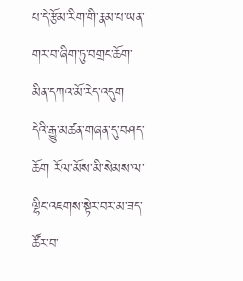པ་དེ་རྩོམ་རིག་གི་རྣམ་པ་ཡན་གར་བ་ཞིག་ཏུ་བགྲང་ཆོག་མིན་དཀའ་མོ་རེད་འདུག    དེའི་རྒྱུ་མཚན་གཞན་དུ་བཤད་ཆོག རོལ་མོས་མི་སེམས་ལ་ལྷིང་འཇགས་སྟེར་བར་མ་ཟད་ཚོར་བ་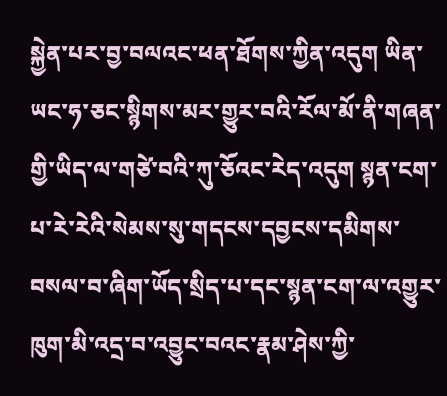སྐྱེན་པར་བྱ་བལའང་ཕན་ཐོགས་ཀྱིན་འདུག ཡིན་ཡང་ཧ་ཅང་སྙིགས་མར་གྱུར་བའི་རོལ་མོ་ནི་གཞན་གྱི་ཡིད་ལ་གཙེ་བའི་ཀུ་ཅོའང་རེད་འདུག སྙན་ངག་པ་རེ་རེའི་སེམས་སུ་གདངས་དབྱངས་དམིགས་བསལ་བ་ཞིག་ཡོད་སྲིད་པ་དང་སྙན་ངག་ལ་འགྱུར་ཁུག་མི་འདྲ་བ་འབྱུང་བའང་རྣམ་ཤེས་ཀྱི་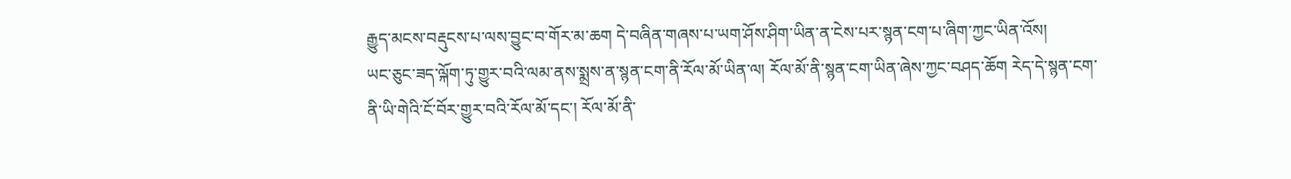རྒྱུད་མངས་བརྡུངས་པ་ལས་བྱུང་བ་གོར་མ་ཆག དེ་བཞིན་གཞས་པ་ཡག་ཤོས་ཤིག་ཡིན་ན་ངེས་པར་སྙན་ངག་པ་ཞིག་ཀྱང་ཡིན་འོས།
ཡང་ཅུང་ཟད་ལྐོག་ཏུ་གྱུར་བའི་ལམ་ནས་སྨྲས་ན་སྙན་ངག་ནི་རོལ་མོ་ཡིན་ལ། རོལ་མོ་ནི་སྙན་ངག་ཡིན་ཞེས་ཀྱང་བཤད་ཆོག རེད་དེ་སྙན་ངག་ནི་ཡི་གེའི་ངོ་བོར་གྱུར་བའི་རོལ་མོ་དང་། རོལ་མོ་ནི་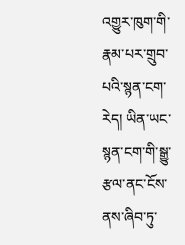འགྱུར་ཁུག་གི་རྣམ་པར་གྲུབ་པའི་སྙན་ངག་རེད། ཡིན་ཡང་སྙན་ངག་གི་སྒྱུ་རྩལ་ནང་ངོས་ནས་ཞིབ་ཏུ་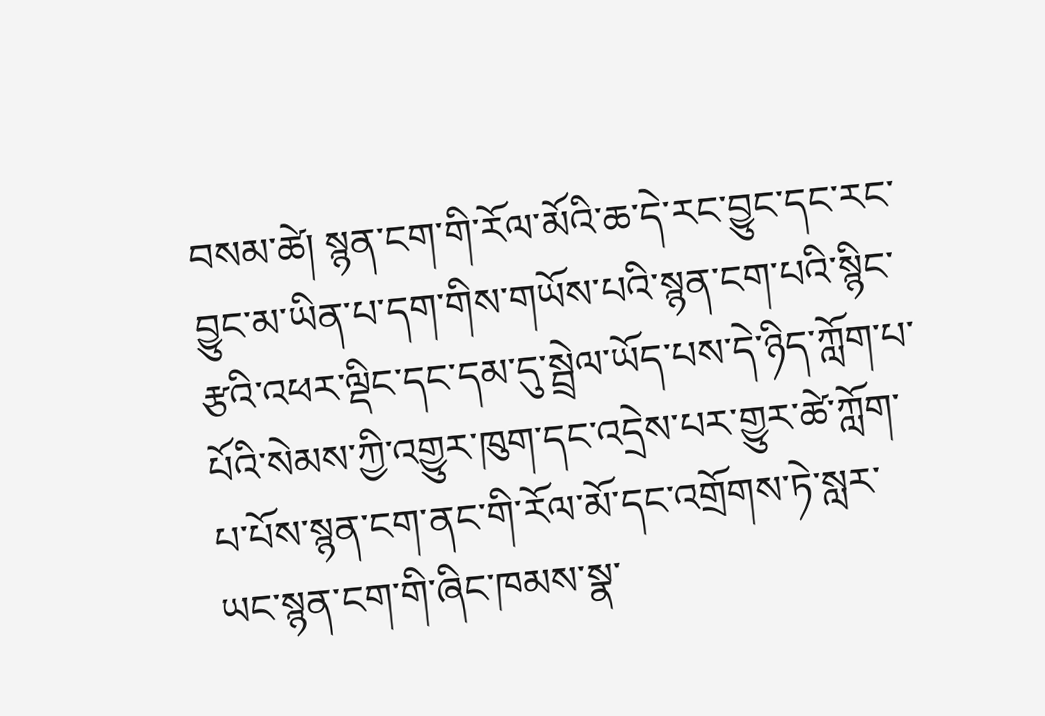བསམ་ཚེ། སྙན་ངག་གི་རོལ་མོའི་ཆ་དེ་རང་བྱུང་དང་རང་བྱུང་མ་ཡིན་པ་དག་གིས་གཡོས་པའི་སྙན་ངག་པའི་སྙིང་རྩའི་འཕར་ལྡིང་དང་དམ་དུ་སྦྲེལ་ཡོད་པས་དེ་ཉིད་ཀློག་པ་པོའི་སེམས་ཀྱི་འགྱུར་ཁུག་དང་འདྲེས་པར་གྱུར་ཚེ་ཀློག་པ་པོས་སྙན་ངག་ནང་གི་རོལ་མོ་དང་འགྲོགས་ཏེ་སླར་ཡང་སྙན་ངག་གི་ཞིང་ཁམས་སྣ་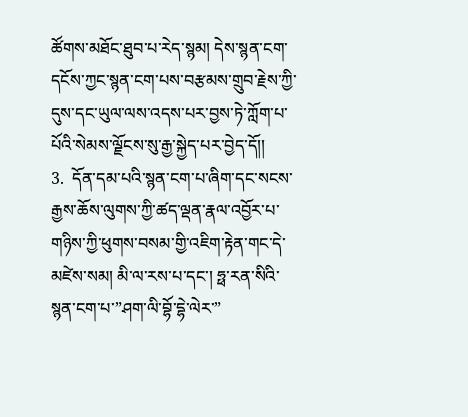ཚོགས་མཐོང་ཐུབ་པ་རེད་སྙམ། དེས་སྙན་ངག་དངོས་ཀྱང་སྙན་ངག་པས་བརྩམས་གྲུབ་རྗེས་ཀྱི་དུས་དང་ཡུལ་ལས་འདས་པར་བྱས་ཏེ་ཀློག་པ་པོའི་སེམས་ལྗོངས་སུ་རྒྱ་སྐྱེད་པར་བྱེད་དོ།།
3.  དོན་དམ་པའི་སྙན་ངག་པ་ཞིག་དང་སངས་རྒྱས་ཆོས་ལུགས་ཀྱི་ཚད་ལྡན་རྣལ་འབྱོར་པ་གཉིས་ཀྱི་ཕུགས་བསམ་གྱི་འཇིག་རྟེན་གང་དེ་མཛེས་སམ། མི་ལ་རས་པ་དང་། ཧྥ་རན་སིའི་སྙན་ངག་པ་”ཤག་ལི་བྷོ་དྷེ་ལེར་”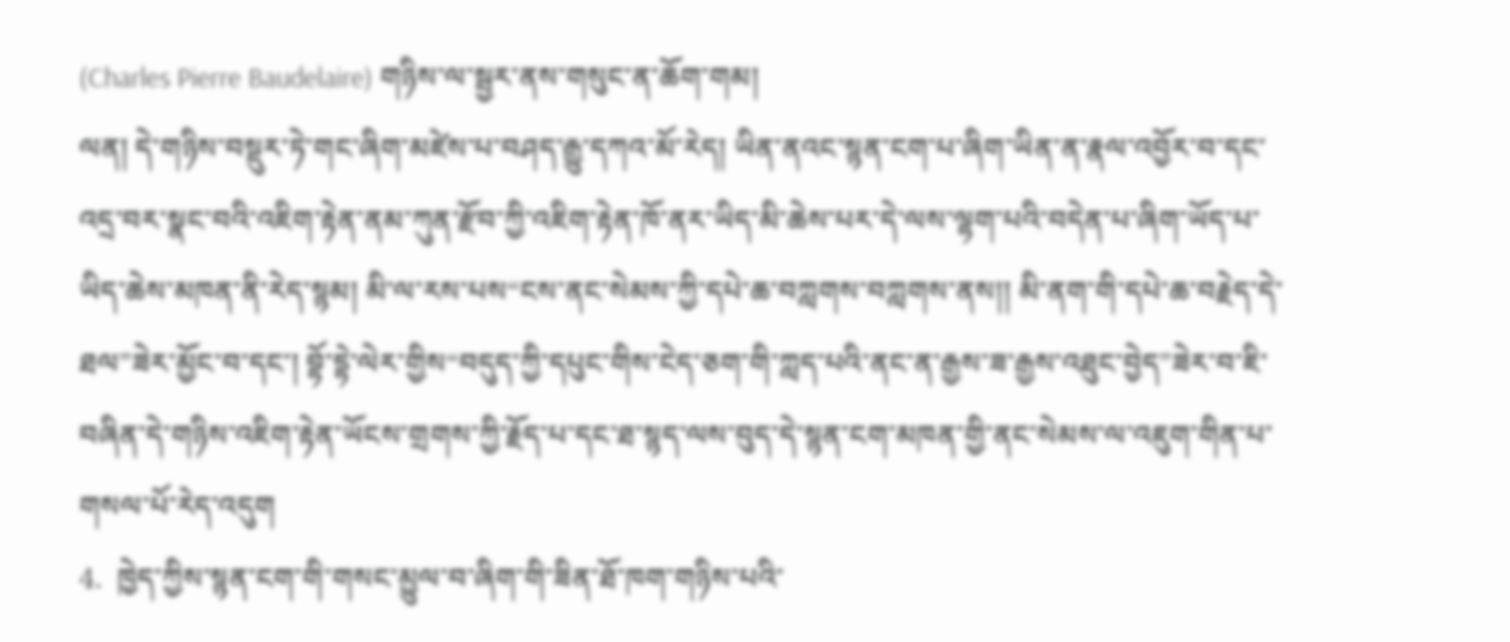(Charles Pierre Baudelaire) གཉིས་ལ་སྦྱར་ནས་གསུང་ན་ཆོག་གམ།
ལན། དེ་གཉིས་བསྡུར་ཏེ་གང་ཞིག་མཛེས་པ་བཤད་རྒྱུ་དཀའ་མོ་རེད། ཡིན་ནའང་སྙན་ངག་པ་ཞིག་ཡིན་ན་རྣལ་འབྱོར་བ་དང་འདྲ་བར་སྣང་བའི་འཇིག་རྟེན་ནམ་ཀུན་རྫོབ་ཀྱི་འཇིག་རྟེན་ཁོ་ནར་ཡིད་མི་ཆེས་པར་དེ་ལས་ལྷག་པའི་བདེན་པ་ཞིག་ཡོད་པ་ཡིད་ཆེས་མཁན་ནི་རེད་སྙམ། མི་ལ་རས་པས“ངས་ནང་སེམས་ཀྱི་དཔེ་ཆ་བཀླགས་བཀླགས་ནས།། མི་ནག་གི་དཔེ་ཆ་བརྗེད་དེ་ཐལ”ཟེར་མྱོང་བ་དང་། བྷོ་དྷེ་ལེར་གྱིས“བདུད་ཀྱི་དཔུང་གིས་ངེད་ཅག་གི་ཀླད་པའི་ནང་ན་རྒྱས་ཟ་རྒྱས་འཐུང་བྱེད”ཟེར་བ་ཇི་བཞིན་དེ་གཉིས་འཇིག་རྟེན་ཡོངས་གྲགས་ཀྱི་རྗོད་པ་དང་ཐ་སྙད་ལས་བུད་དེ་སྙན་ངག་མཁན་གྱི་ནང་སེམས་ལ་འཇུག་གིན་པ་གསལ་པོ་རེད་འདུག
4.  ཁྱེད་ཀྱིས་སྙན་ངག་གི་གསང་མྱུལ་བ་ཞིག་གི་ཟིན་ཐོ་ཁག་གཉིས་པའི་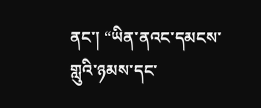ནང་། “ཡིན་ནའང་དམངས་གླུའི་ཉམས་དང་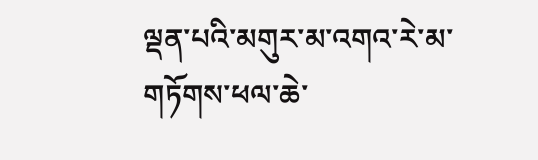ལྡན་པའི་མགུར་མ་འགའ་རེ་མ་གཏོགས་ཕལ་ཆེ་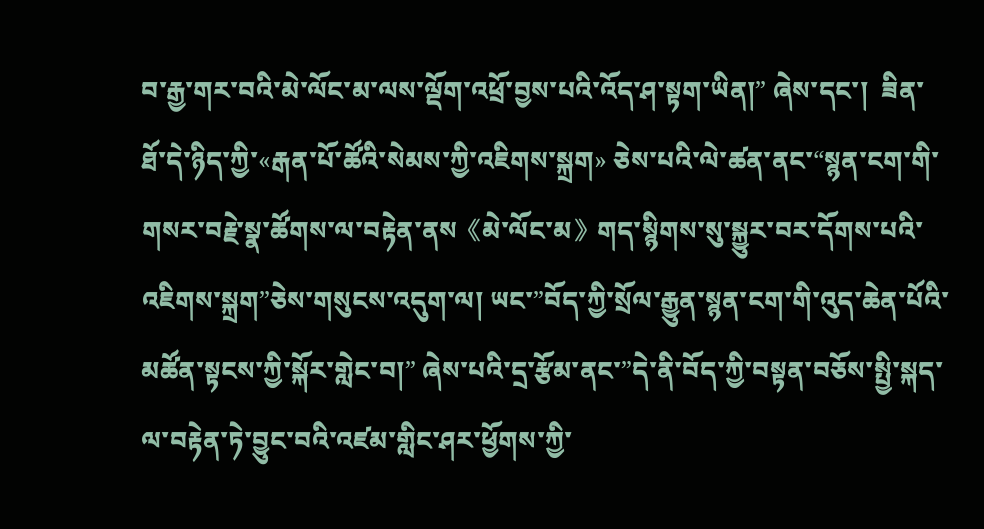བ་རྒྱ་གར་བའི་མེ་ལོང་མ་ལས་ལྡོག་འཕྲོ་བྱས་པའི་འོད་ཤ་སྟག་ཡིན།” ཞེས་དང་།  ཟིན་ཐོ་དེ་ཉིད་ཀྱི་«རྒན་པོ་ཚོའི་སེམས་ཀྱི་འཇིགས་སྐྲག» ཅེས་པའི་ལེ་ཚན་ནང་“སྙན་ངག་གི་གསར་བརྗེ་སྣ་ཚོགས་ལ་བརྟེན་ནས《མེ་ལོང་མ》གད་སྙིགས་སུ་སྐྱུར་བར་དོགས་པའི་འཇིགས་སྐྲག”ཅེས་གསུངས་འདུག་ལ། ཡང་”བོད་ཀྱི་སྲོལ་རྒྱུན་སྙན་ངག་གི་འུད་ཆེན་པོའི་མཚོན་སྟངས་ཀྱི་སྐོར་གླེང་བ།” ཞེས་པའི་དྲ་རྩོམ་ནང་”དེ་ནི་བོད་ཀྱི་བསྟན་བཅོས་སྤྱི་སྐད་ལ་བརྟེན་ཏེ་བྱུང་བའི་འཛམ་གླིང་ཤར་ཕྱོགས་ཀྱི་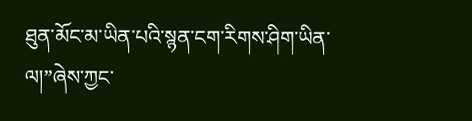ཐུན་མོང་མ་ཡིན་པའི་སྙན་ངག་རིགས་ཤིག་ཡིན་ལ།”ཞེས་ཀྱང་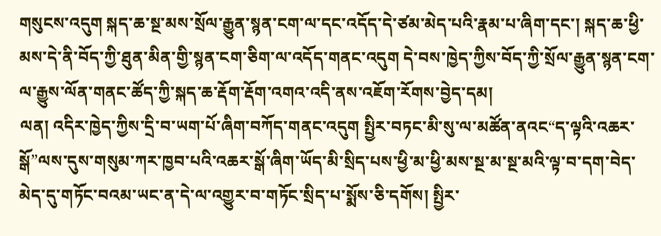གསུངས་འདུག སྐད་ཆ་སྔ་མས་སྲོལ་རྒྱུན་སྙན་ངག་ལ་དང་འདོད་དེ་ཙམ་མེད་པའི་རྣམ་པ་ཞིག་དང་། སྐད་ཆ་ཕྱི་མས་དེ་ནི་བོད་ཀྱི་ཐུན་མིན་གྱི་སྙན་ངག་ཅིག་ལ་འདོད་གནང་འདུག དེ་བས་ཁྱེད་ཀྱིས་བོད་ཀྱི་སྲོལ་རྒྱུན་སྙན་ངག་ལ་རྒྱུས་ལོན་གནང་ཚོད་ཀྱི་སྐད་ཆ་རྡོག་རྡོག་འགའ་འདི་ནས་འཇོག་རོགས་བྱེད་དམ།
ལན། འདིར་ཁྱེད་ཀྱིས་དྲི་བ་ཡག་པོ་ཞིག་བཀོད་གནང་འདུག སྤྱིར་བཏང་མི་སུ་ལ་མཚོན་ནའང“ད་ལྟའི་འཆར་སྒོ”ལས་དུས་གསུམ་ཀར་ཁྱབ་པའི་འཆར་སྒོ་ཞིག་ཡོད་མི་སྲིད་པས་ཕྱི་མ་ཕྱི་མས་སྔ་མ་སྔ་མའི་ལྟ་བ་དག་བེད་མེད་དུ་གཏོང་བའམ་ཡང་ན་དེ་ལ་འགྱུར་བ་གཏོང་སྲིད་པ་སྨོས་ཅི་དགོས། སྤྱིར་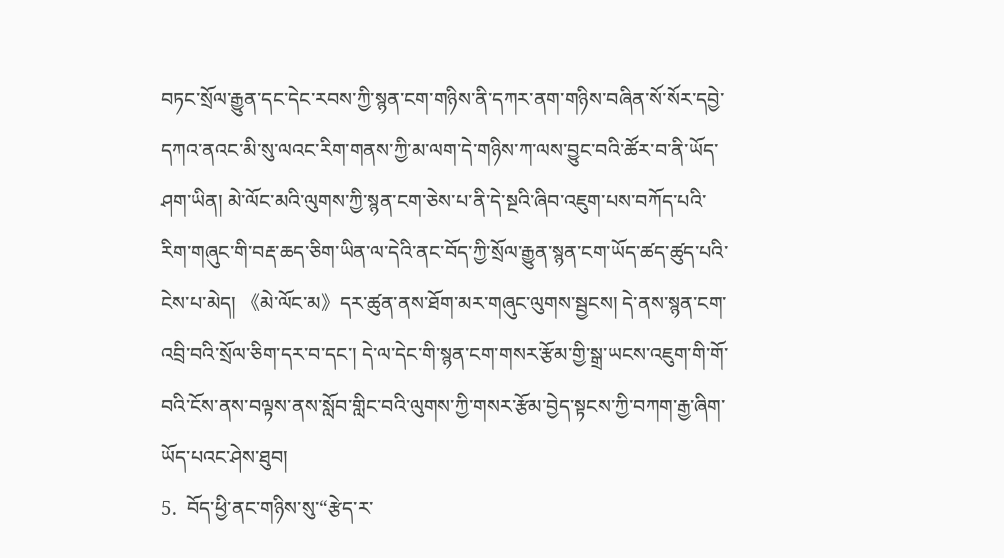བཏང་སྲོལ་རྒྱུན་དང་དེང་རབས་ཀྱི་སྙན་ངག་གཉིས་ནི་དཀར་ནག་གཉིས་བཞིན་སོ་སོར་དབྱེ་དཀའ་ནའང་མི་སུ་ལའང་རིག་གནས་ཀྱི་མ་ལག་དེ་གཉིས་ཀ་ལས་བྱུང་བའི་ཚོར་བ་ནི་ཡོད་ཤག་ཡིན། མེ་ལོང་མའི་ལུགས་ཀྱི་སྙན་ངག་ཅེས་པ་ནི་དེ་སྔའི་ཞིབ་འཇུག་པས་བཀོད་པའི་རིག་གཞུང་གི་བརྡ་ཆད་ཅིག་ཡིན་ལ་དེའི་ནང་བོད་ཀྱི་སྲོལ་རྒྱུན་སྙན་ངག་ཡོད་ཚད་ཚུད་པའི་ངེས་པ་མེད། 《མེ་ལོང་མ》དར་ཚུན་ནས་ཐོག་མར་གཞུང་ལུགས་སྦྱངས། དེ་ནས་སྙན་ངག་འབྲི་བའི་སྲོལ་ཅིག་དར་བ་དང་། དེ་ལ་དེང་གི་སྙན་ངག་གསར་རྩོམ་གྱི་སྒྲ་ཡངས་འཇུག་གི་གོ་བའི་ངོས་ནས་བལྟས་ནས་སློབ་གླིང་བའི་ལུགས་ཀྱི་གསར་རྩོམ་བྱེད་སྟངས་ཀྱི་བཀག་རྒྱ་ཞིག་ཡོད་པའང་ཤེས་ཐུབ།
5.  བོད་ཕྱི་ནང་གཉིས་སུ་“རྩེད་ར་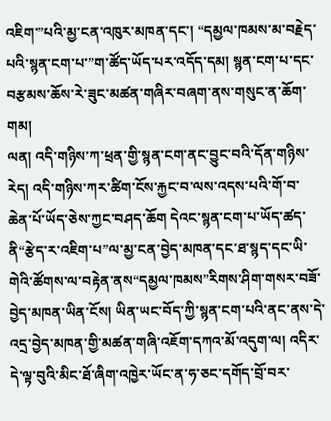འཇིག་”པའི་མྱ་ངན་འཁུར་མཁན་དང་། “དམྱལ་ཁམས་མ་བརྗེད་པའི་སྙན་ངག་པ་”ག་ཚོད་ཡོད་པར་འདོད་དམ། སྙན་ངག་པ་དང་བརྩམས་ཆོས་རེ་ཟུང་མཚན་གཞིར་བཞག་ནས་གསུང་ན་ཆོག་གམ།
ལན། འདི་གཉིས་ཀ་ཕྲན་གྱི་སྙན་ངག་ནང་བྱུང་བའི་དོན་གཉིས་རེད། འདི་གཉིས་ཀར་ཚིག་ངོས་རྐྱང་བ་ལས་འདས་པའི་གོ་བ་ཆེན་པོ་ཡོད་ཅེས་ཀྱང་བཤད་ཆོག དེའང་སྙན་ངག་པ་ཡོད་ཚད་ནི“རྩེད་ར་འཇིག་པ”ལ་མྱ་ངན་བྱེད་མཁན་དང་ཐ་སྙད་དང་ཡི་གེའི་ཚོགས་ལ་བརྟེན་ནས“དམྱལ་ཁམས”རིགས་ཤིག་གསར་བཟོ་བྱེད་མཁན་ཡིན་ངོས། ཡིན་ཡང་བོད་ཀྱི་སྙན་ངག་པའི་ནང་ནས་དེ་འདྲ་བྱེད་མཁན་གྱི་མཚན་གཞི་འཇོག་དཀའ་མོ་འདུག་ལ། འདིར་དེ་ལྟ་བུའི་མིང་ཐོ་ཞིག་འཁྱེར་ཡོང་ན་ཧ་ཅང་དགོད་བྲོ་བར་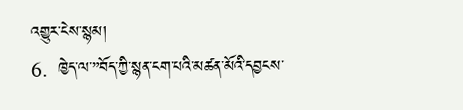འགྱུར་ངེས་སྙམ།
6.  ཁྱེད་ལ་”བོད་ཀྱི་སྙན་ངག་པའི་མཚན་མོའི་དབྱངས་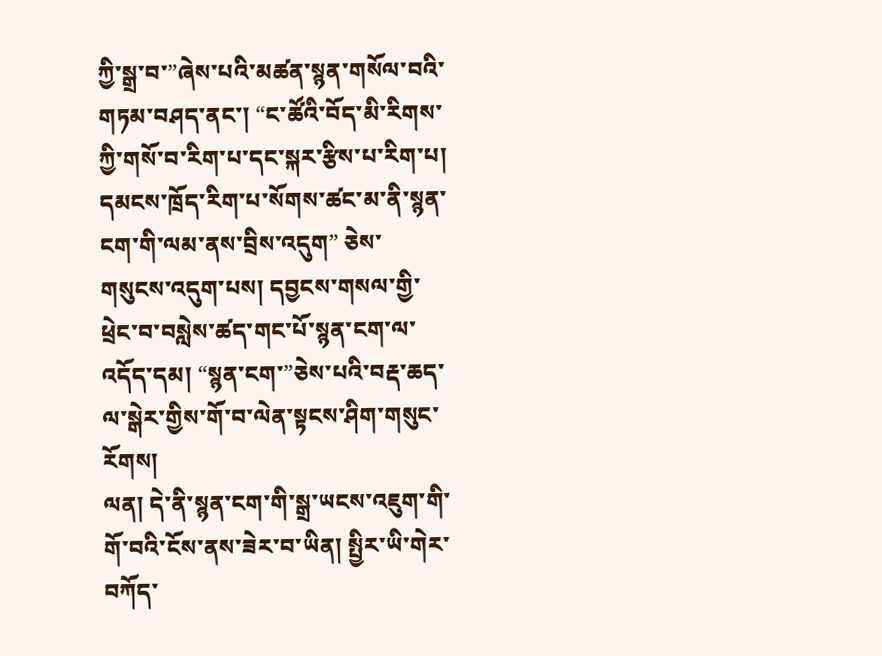ཀྱི་སྒྲ་བ་”ཞེས་པའི་མཚན་སྙན་གསོལ་བའི་གཏམ་བཤད་ནང་། “ང་ཚོའི་བོད་མི་རིགས་ཀྱི་གསོ་བ་རིག་པ་དང་སྐར་རྩིས་པ་རིག་པ། དམངས་ཁྲོད་རིག་པ་སོགས་ཚང་མ་ནི་སྙན་ངག་གི་ལམ་ནས་བྲིས་འདུག” ཅེས་གསུངས་འདུག་པས། དབྱངས་གསལ་གྱི་ཕྲེང་བ་བསླེས་ཚད་གང་པོ་སྙན་ངག་ལ་འདོད་དམ། “སྙན་ངག་”ཅེས་པའི་བརྡ་ཆད་ལ་སྒེར་གྱིས་གོ་བ་ལེན་སྟངས་ཤིག་གསུང་རོགས།
ལན། དེ་ནི་སྙན་ངག་གི་སྒྲ་ཡངས་འཇུག་གི་གོ་བའི་ངོས་ནས་ཟེར་བ་ཡིན། སྤྱིར་ཡི་གེར་བཀོད་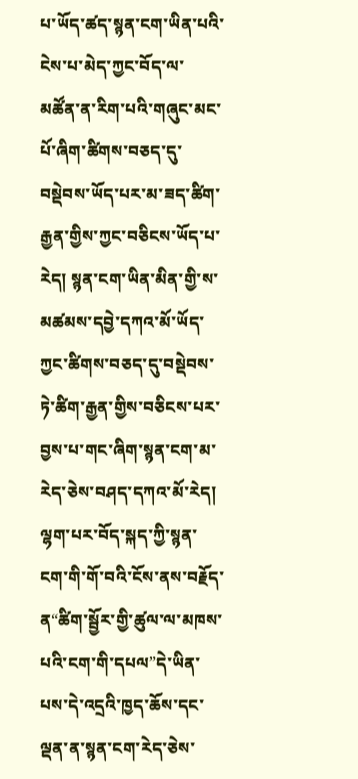པ་ཡོད་ཚད་སྙན་ངག་ཡིན་པའི་ངེས་པ་མེད་ཀྱང་བོད་ལ་མཚོན་ན་རིག་པའི་གཞུང་མང་པོ་ཞིག་ཚིགས་བཅད་དུ་བསྡེབས་ཡོད་པར་མ་ཟད་ཚིག་རྒྱན་གྱིས་ཀྱང་བཅིངས་ཡོད་པ་རེད། སྙན་ངག་ཡིན་མིན་གྱི་ས་མཚམས་དབྱེ་དཀའ་མོ་ཡོད་ཀྱང་ཚིགས་བཅད་དུ་བསྡེབས་ཏེ་ཚིག་རྒྱན་གྱིས་བཅིངས་པར་བྱས་པ་གང་ཞིག་སྙན་ངག་མ་རེད་ཅེས་བཤད་དཀའ་མོ་རེད། ལྷག་པར་བོད་སྐད་ཀྱི་སྙན་ངག་གི་གོ་བའི་ངོས་ནས་བརྗོད་ན“ཚིག་སྦྱོར་གྱི་ཚུལ་ལ་མཁས་པའི་ངག་གི་དཔལ”དེ་ཡིན་པས་དེ་འདྲའི་ཁྱད་ཆོས་དང་ལྡན་ན་སྙན་ངག་རེད་ཅེས་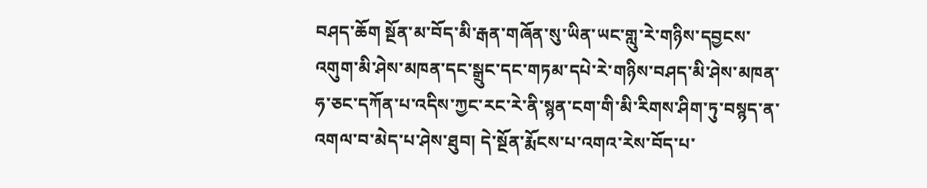བཤད་ཆོག སྔོན་མ་བོད་མི་རྒན་གཞོན་སུ་ཡིན་ཡང་གླུ་རེ་གཉིས་དབྱངས་འགུག་མི་ཤེས་མཁན་དང་སྒྲུང་དང་གཏམ་དཔེ་རེ་གཉིས་བཤད་མི་ཤེས་མཁན་ཧ་ཅང་དཀོན་པ་འདིས་ཀྱང་རང་རེ་ནི་སྙན་ངག་གི་མི་རིགས་ཤིག་ཏུ་བསྙད་ན་འགལ་བ་མེད་པ་ཤེས་ཐུབ། དེ་སྔོན་རྨོངས་པ་འགའ་རེས་བོད་པ་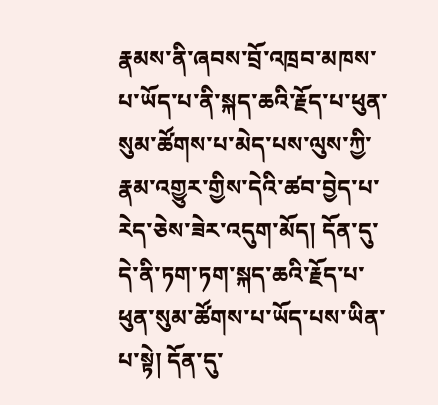རྣམས་ནི་ཞབས་བྲོ་འཁྲབ་མཁས་པ་ཡོད་པ་ནི་སྐད་ཆའི་རྗོད་པ་ཕུན་སུམ་ཚོགས་པ་མེད་པས་ལུས་ཀྱི་རྣམ་འགྱུར་གྱིས་དེའི་ཚབ་བྱེད་པ་རེད་ཅེས་ཟེར་འདུག་མོད། དོན་དུ་དེ་ནི་ཏག་ཏག་སྐད་ཆའི་རྗོད་པ་ཕུན་སུམ་ཚོགས་པ་ཡོད་པས་ཡིན་པ་སྟེ། དོན་དུ་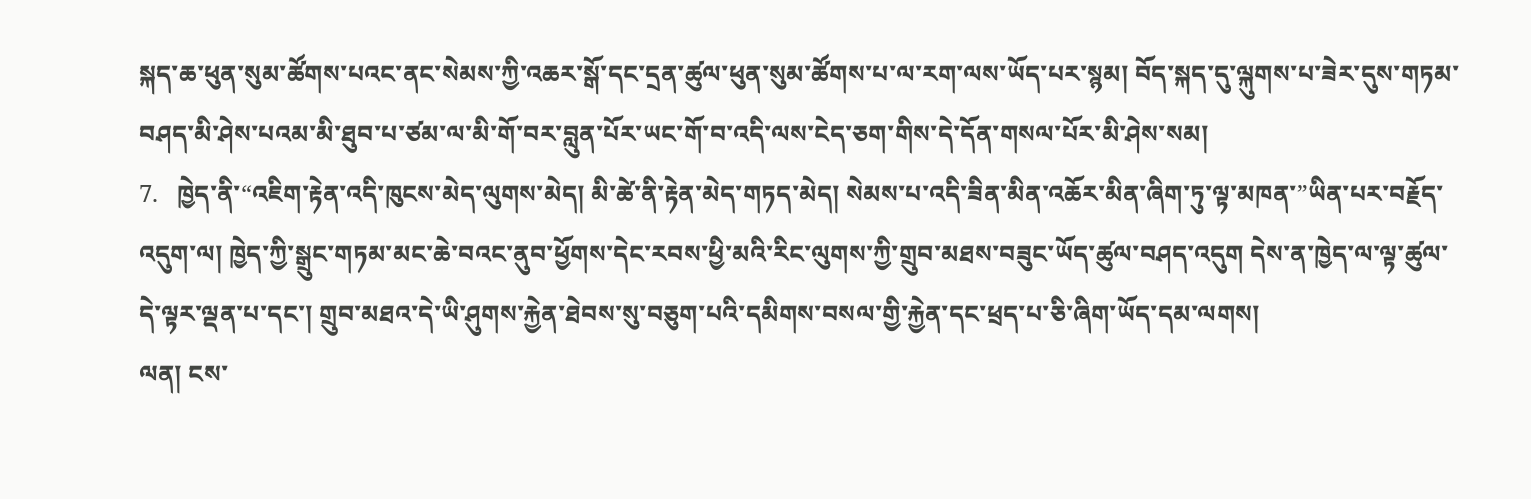སྐད་ཆ་ཕུན་སུམ་ཚོགས་པའང་ནང་སེམས་ཀྱི་འཆར་སྒོ་དང་དྲན་ཚུལ་ཕུན་སུམ་ཚོགས་པ་ལ་རག་ལས་ཡོད་པར་སྙམ། བོད་སྐད་དུ་ལྐུགས་པ་ཟེར་དུས་གཏམ་བཤད་མི་ཤེས་པའམ་མི་ཐུབ་པ་ཙམ་ལ་མི་གོ་བར་བླུན་པོར་ཡང་གོ་བ་འདི་ལས་ངེད་ཅག་གིས་དེ་དོན་གསལ་པོར་མི་ཤེས་སམ།
7.   ཁྱེད་ནི་“འཇིག་རྟེན་འདི་ཁུངས་མེད་ལུགས་མེད། མི་ཚེ་ནི་རྟེན་མེད་གཏད་མེད། སེམས་པ་འདི་ཟིན་མིན་འཆོར་མིན་ཞིག་ཏུ་ལྟ་མཁན་”ཡིན་པར་བརྗོད་འདུག་ལ། ཁྱེད་ཀྱི་སྒྲུང་གཏམ་མང་ཆེ་བའང་ནུབ་ཕྱོགས་དེང་རབས་ཕྱི་མའི་རིང་ལུགས་ཀྱི་གྲུབ་མཐས་བཟུང་ཡོད་ཚུལ་བཤད་འདུག དེས་ན་ཁྱེད་ལ་ལྟ་ཚུལ་དེ་ལྟར་ལྡན་པ་དང་། གྲུབ་མཐའ་དེ་ཡི་ཤུགས་རྐྱེན་ཐེབས་སུ་བཅུག་པའི་དམིགས་བསལ་གྱི་རྐྱེན་དང་ཕྲད་པ་ཅི་ཞིག་ཡོད་དམ་ལགས།
ལན། ངས་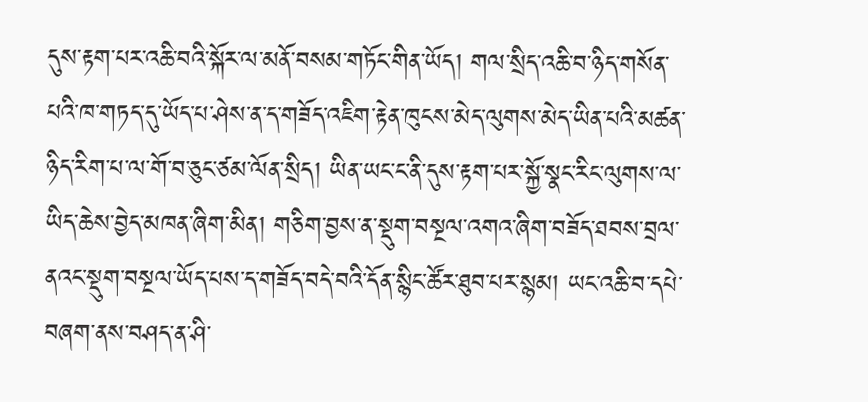དུས་རྟག་པར་འཆི་བའི་སྐོར་ལ་མནོ་བསམ་གཏོང་གིན་ཡོད། གལ་སྲིད་འཆི་བ་ཉིད་གསོན་པའི་ཁ་གཏད་དུ་ཡོད་པ་ཤེས་ན་ད་གཟོད་འཇིག་རྟེན་ཁུངས་མེད་ལུགས་མེད་ཡིན་པའི་མཚན་ཉིད་རིག་པ་ལ་གོ་བ་ཅུང་ཙམ་ལོན་སྲིད། ཡིན་ཡང་ང་ནི་དུས་རྟག་པར་སྐྱོ་སྣང་རིང་ལུགས་ལ་ཡིད་ཆེས་བྱེད་མཁན་ཞིག་མིན། གཅིག་བྱས་ན་སྡུག་བསྔལ་འགའ་ཞིག་བཟོད་ཐབས་བྲལ་ནའང་སྡུག་བསྔལ་ཡོད་པས་ད་གཟོད་བདེ་བའི་དོན་སྙིང་ཚོར་ཐུབ་པར་སྙམ། ཡང་འཆི་བ་དཔེ་བཞག་ནས་བཤད་ན་ཤི་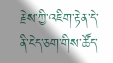རྗེས་ཀྱི་འཇིག་རྟེན་དེ་ནི་ངེད་ཅག་གིས་ཚོད་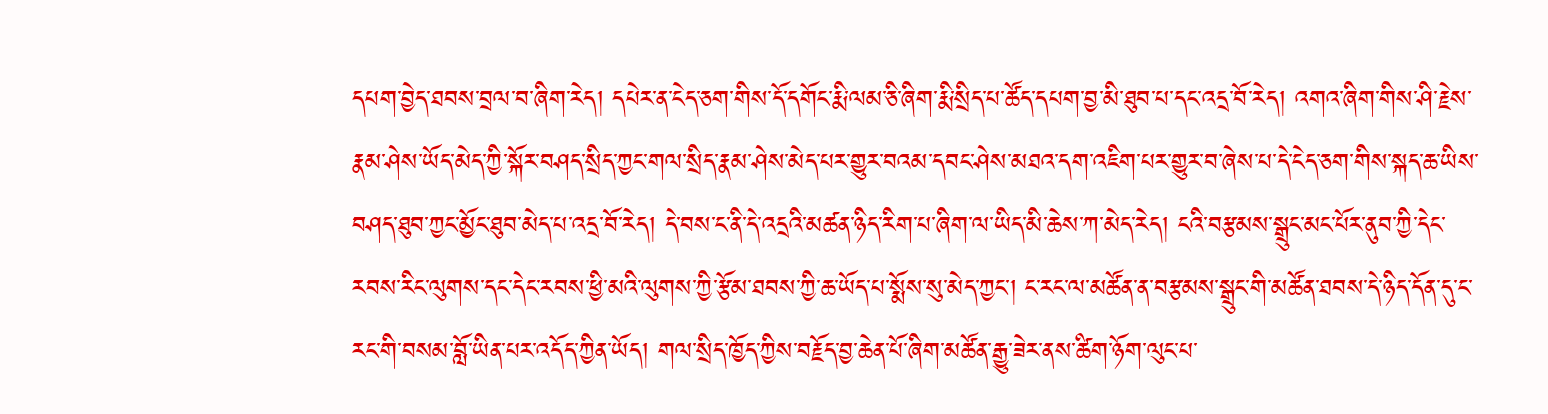དཔག་བྱེད་ཐབས་བྲལ་བ་ཞིག་རེད། དཔེར་ན་ངེད་ཅག་གིས་དོ་དགོང་རྨི་ལམ་ཅི་ཞིག་རྨི་སྲིད་པ་ཚོད་དཔག་བྱ་མི་ཐུབ་པ་དང་འདྲ་བོ་རེད། འགའ་ཞིག་གིས་ཤི་རྗེས་རྣམ་ཤེས་ཡོད་མེད་ཀྱི་སྐོར་བཤད་སྲིད་ཀྱང་གལ་སྲིད་རྣམ་ཤེས་མེད་པར་གྱུར་བའམ་དབང་ཤེས་མཐའ་དག་འཇིག་པར་གྱུར་བ་ཞེས་པ་དེ་ངེད་ཅག་གིས་སྐད་ཆ་ཡིས་བཤད་ཐུབ་ཀྱང་མྱོང་ཐུབ་མེད་པ་འདྲ་བོ་རེད། དེ་བས་ང་ནི་དེ་འདྲའི་མཚན་ཉིད་རིག་པ་ཞིག་ལ་ཡིད་མི་ཆེས་ཀ་མེད་རེད། ངའི་བརྩམས་སྒྲུང་མང་པོར་ནུབ་ཀྱི་དེང་རབས་རིང་ལུགས་དང་དེང་རབས་ཕྱི་མའི་ལུགས་ཀྱི་རྩོམ་ཐབས་ཀྱི་ཆ་ཡོད་པ་སྨོས་སུ་མེད་ཀྱང་། ང་རང་ལ་མཚོན་ན་བརྩམས་སྒྲུང་གི་མཚོན་ཐབས་དེ་ཉིད་དོན་དུ་ང་རང་གི་བསམ་བློ་ཡིན་པར་འདོད་ཀྱིན་ཡོད། གལ་སྲིད་ཁྱོད་ཀྱིས་བརྗོད་བྱ་ཆེན་པོ་ཞིག་མཚོན་རྒྱུ་ཟེར་ནས་ཚིག་ཉོག་ལུང་པ་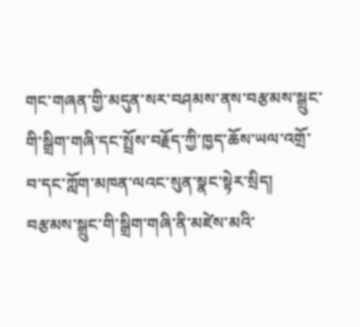གང་གཞན་གྱི་མདུན་སར་བཤམས་ནས་བརྩམས་སྒྲུང་གི་སྒྲིག་གཞི་དང་སྤྲོས་བརྗོད་ཀྱི་ཁྱད་ཆོས་ཡལ་འགྲོ་བ་དང་ཀློག་མཁན་ལའང་སུན་སྣང་སྟེར་སྲིད། བརྩམས་སྒྲུང་གི་སྒྲིག་གཞི་ནི་མཛེས་མའི་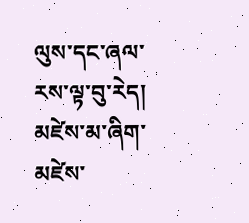ལུས་དང་ཞལ་རས་ལྟ་བུ་རེད། མཛེས་མ་ཞིག་མཛེས་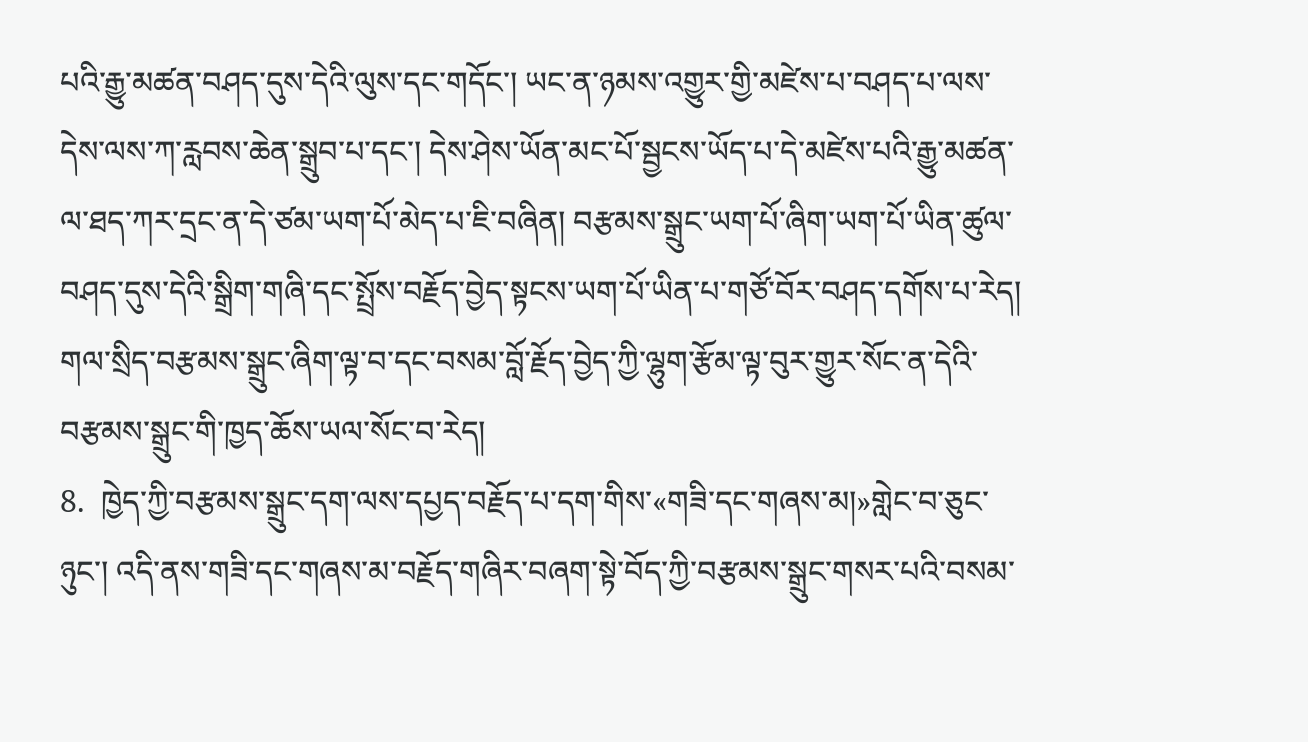པའི་རྒྱུ་མཚན་བཤད་དུས་དེའི་ལུས་དང་གདོང་། ཡང་ན་ཉམས་འགྱུར་གྱི་མཛེས་པ་བཤད་པ་ལས་དེས་ལས་ཀ་རླབས་ཆེན་སྒྲུབ་པ་དང་། དེས་ཤེས་ཡོན་མང་པོ་སྦྱངས་ཡོད་པ་དེ་མཛེས་པའི་རྒྱུ་མཚན་ལ་ཐད་ཀར་དྲང་ན་དེ་ཙམ་ཡག་པོ་མེད་པ་ཇི་བཞིན། བརྩམས་སྒྲུང་ཡག་པོ་ཞིག་ཡག་པོ་ཡིན་ཚུལ་བཤད་དུས་དེའི་སྒྲིག་གཞི་དང་སྤྲོས་བརྗོད་བྱེད་སྟངས་ཡག་པོ་ཡིན་པ་གཙོ་བོར་བཤད་དགོས་པ་རེད། གལ་སྲིད་བརྩམས་སྒྲུང་ཞིག་ལྟ་བ་དང་བསམ་བློ་རྗོད་བྱེད་ཀྱི་ལྷུག་རྩོམ་ལྟ་བུར་གྱུར་སོང་ན་དེའི་བརྩམས་སྒྲུང་གི་ཁྱད་ཆོས་ཡལ་སོང་བ་རེད།
8.  ཁྱེད་ཀྱི་བརྩམས་སྒྲུང་དག་ལས་དཔྱད་བརྗོད་པ་དག་གིས་«གཟི་དང་གཞས་མ།»གླེང་བ་ཅུང་ཉུང་། འདི་ནས་གཟི་དང་གཞས་མ་བརྗོད་གཞིར་བཞག་སྟེ་བོད་ཀྱི་བརྩམས་སྒྲུང་གསར་པའི་བསམ་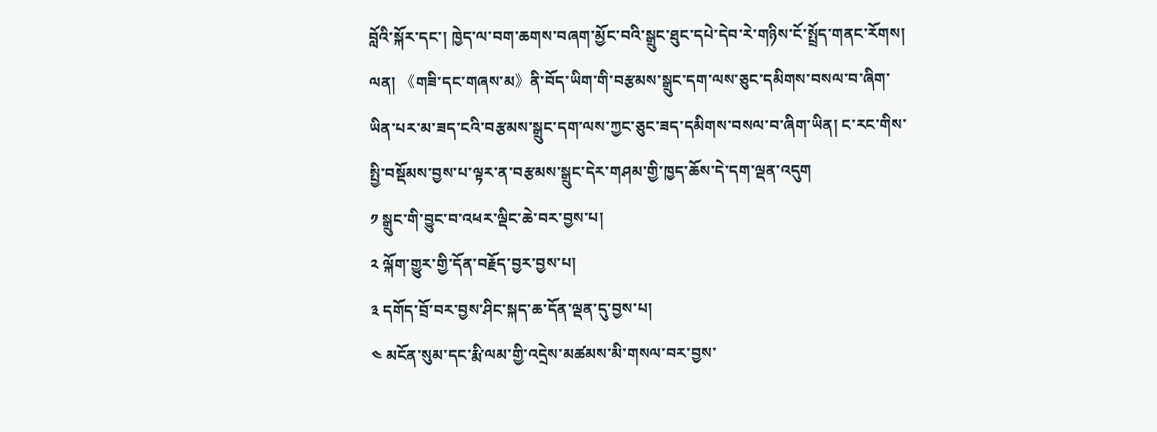བློའི་སྐོར་དང་། ཁྱེད་ལ་བག་ཆགས་བཞག་མྱོང་བའི་སྒྲུང་ཐུང་དཔེ་དེབ་རེ་གཉིས་ངོ་སྤྲོད་གནང་རོགས།
ལན། 《གཟི་དང་གཞས་མ》ནི་བོད་ཡིག་གི་བརྩམས་སྒྲུང་དག་ལས་ཅུང་དམིགས་བསལ་བ་ཞིག་ཡིན་པར་མ་ཟད་ངའི་བརྩམས་སྒྲུང་དག་ལས་ཀྱང་ཅུང་ཟད་དམིགས་བསལ་བ་ཞིག་ཡིན། ང་རང་གིས་སྤྱི་བསྡོམས་བྱས་པ་ལྟར་ན་བརྩམས་སྒྲུང་དེར་གཤམ་གྱི་ཁྱད་ཆོས་དེ་དག་ལྡན་འདུག
༡ སྒྲུང་གི་བྱུང་བ་འཕར་ལྡིང་ཆེ་བར་བྱས་པ།
༢ ལྐོག་གྱུར་གྱི་དོན་བརྗོད་བྱར་བྱས་པ།
༣ དགོད་བྲོ་བར་བྱས་ཤིང་སྐད་ཆ་དོན་ལྡན་དུ་བྱས་པ།
༤ མངོན་སུམ་དང་རྨི་ལམ་གྱི་འདྲེས་མཚམས་མི་གསལ་བར་བྱས་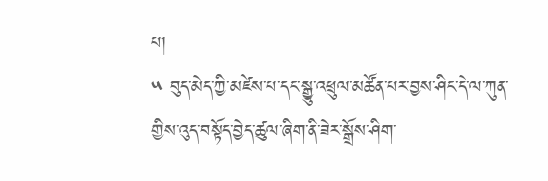པ།
༥ བུད་མེད་ཀྱི་མཛེས་པ་དང་སྒྱུ་འཕྲུལ་མཚོན་པར་བྱས་ཤིང་དེ་ལ་ཀུན་གྱིས་འུད་བསྟོད་བྱེད་ཚུལ་ཞིག་ནི་ཟེར་སྒྲོས་ཤིག་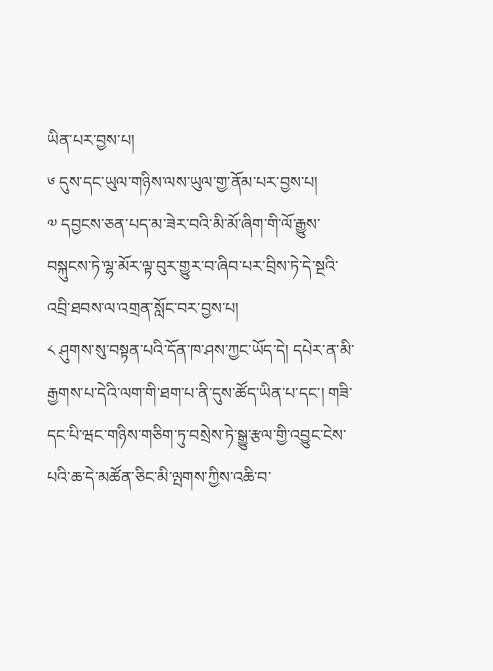ཡིན་པར་བྱས་པ།
༦ དུས་དང་ཡུལ་གཉིས་ལས་ཡུལ་གྱ་ནོམ་པར་བྱས་པ།
༧ དབྱངས་ཅན་པད་མ་ཟེར་བའི་མི་མོ་ཞིག་གི་ལོ་རྒྱུས་བསྐུངས་ཏེ་ལྷ་མོར་ལྟ་བུར་གྱུར་བ་ཞིབ་པར་བྲིས་ཏེ་དེ་སྔའི་འབྲི་ཐབས་ལ་འགྲན་སློང་བར་བྱས་པ།
༨ ཤུགས་སུ་བསྟན་པའི་དོན་ཁ་ཤས་ཀྱང་ཡོད་དེ། དཔེར་ན་མི་རྒྱགས་པ་དེའི་ལག་གི་ཐག་པ་ནི་དུས་ཚོད་ཡིན་པ་དང་། གཟི་དང་པི་ཝང་གཉིས་གཅིག་ཏུ་བསྲེས་ཏེ་སྒྱུ་རྩལ་གྱི་འབྱུང་ངེས་པའི་ཆ་དེ་མཚོན་ཅིང་མི་ལྤགས་ཀྱིས་འཆི་བ་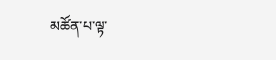མཚོན་པ་ལྟ་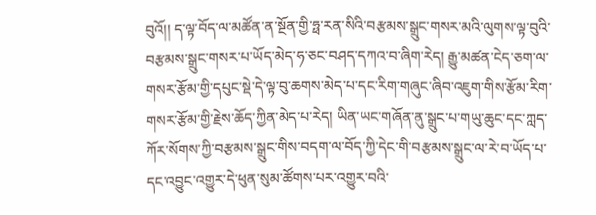བུའོ།། ད་ལྟ་བོད་ལ་མཚོན་ན་སྔོན་གྱི་ཧྥ་རན་སིའི་བརྩམས་སྒྲུང་གསར་མའི་ལུགས་ལྟ་བུའི་བརྩམས་སྒྲུང་གསར་པ་ཡོད་མེད་ཧ་ཅང་བཤད་དཀའ་བ་ཞིག་རེད། རྒྱུ་མཚན་ངེད་ཅག་ལ་གསར་རྩོམ་གྱི་དཔུང་སྡེ་དེ་ལྟ་བུ་ཆགས་མེད་པ་དང་རིག་གཞུང་ཞིབ་འཇུག་གིས་རྩོམ་རིག་གསར་རྩོམ་གྱི་རྗེས་ཆོད་ཀྱིན་མེད་པ་རེད། ཡིན་ཡང་གཞོན་ནུ་སྒྲུང་པ་གཡུ་ཆུང་དང་ཀླད་ཀོར་སོགས་ཀྱི་བརྩམས་སྒྲུང་གིས་བདག་ལ་བོད་ཀྱི་དེང་གི་བརྩམས་སྒྲུང་ལ་རེ་བ་ཡོད་པ་དང་འབྱུང་འགྱུར་དེ་ཕུན་སུམ་ཚོགས་པར་འགྱུར་བའི་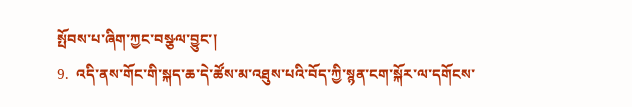སྤོབས་པ་ཞིག་ཀྱང་བསྩལ་བྱུང་།
9.  འདི་ནས་གོང་གི་སྐད་ཆ་དེ་ཚོས་མ་འཐུས་པའི་བོད་ཀྱི་སྙན་ངག་སྐོར་ལ་དགོངས་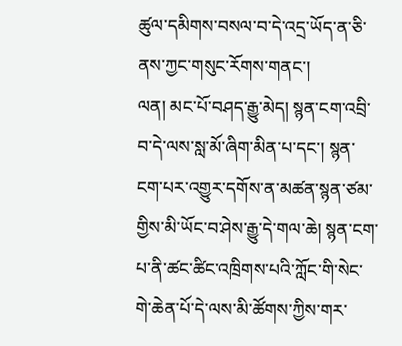ཚུལ་དམིགས་བསལ་བ་དེ་འདྲ་ཡོད་ན་ཅི་ནས་ཀྱང་གསུང་རོགས་གནང་།
ལན། མང་པོ་བཤད་རྒྱུ་མེད། སྙན་ངག་འབྲི་བ་དེ་ལས་སླ་མོ་ཞིག་མིན་པ་དང་། སྙན་ངག་པར་འགྱུར་དགོས་ན་མཚན་སྙན་ཙམ་གྱིས་མི་ཡོང་བ་ཤེས་རྒྱུ་དེ་གལ་ཆེ། སྙན་ངག་པ་ནི་ཚང་ཚིང་འཁྲིགས་པའི་ཀློང་གི་སེང་གེ་ཆེན་པོ་དེ་ལས་མི་ཚོགས་ཀྱིས་གར་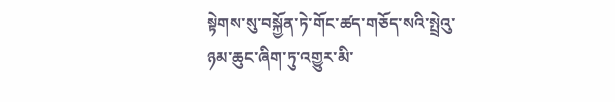སྟེགས་སུ་བསྐྱོན་ཏེ་གོང་ཚད་གཅོད་སའི་སྤྲེའུ་ཉམ་ཆུང་ཞིག་ཏུ་འགྱུར་མི་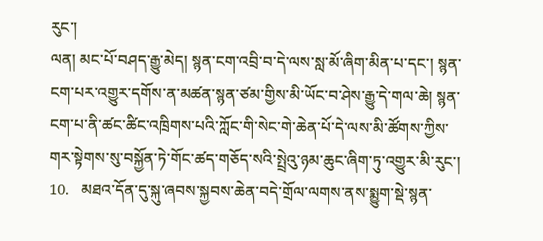རུང་།
ལན། མང་པོ་བཤད་རྒྱུ་མེད། སྙན་ངག་འབྲི་བ་དེ་ལས་སླ་མོ་ཞིག་མིན་པ་དང་། སྙན་ངག་པར་འགྱུར་དགོས་ན་མཚན་སྙན་ཙམ་གྱིས་མི་ཡོང་བ་ཤེས་རྒྱུ་དེ་གལ་ཆེ། སྙན་ངག་པ་ནི་ཚང་ཚིང་འཁྲིགས་པའི་ཀློང་གི་སེང་གེ་ཆེན་པོ་དེ་ལས་མི་ཚོགས་ཀྱིས་གར་སྟེགས་སུ་བསྐྱོན་ཏེ་གོང་ཚད་གཅོད་སའི་སྤྲེའུ་ཉམ་ཆུང་ཞིག་ཏུ་འགྱུར་མི་རུང་།
10.   མཐའ་དོན་དུ་སྐུ་ཞབས་སྐྱབས་ཆེན་བདེ་གྲོལ་ལགས་ནས་སྨྱུག་སྡེ་སྙན་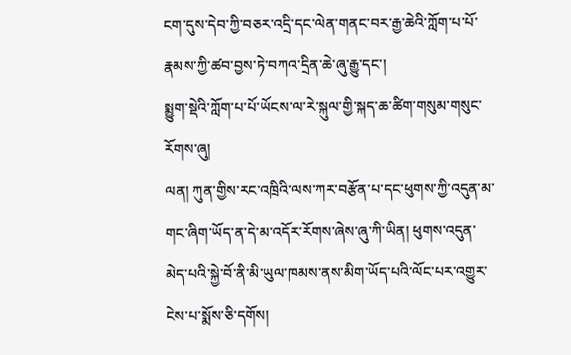ངག་དུས་དེབ་ཀྱི་བཅར་འདྲི་དང་ལེན་གནང་བར་རྒྱ་ཆེའི་ཀློག་པ་པོ་རྣམས་ཀྱི་ཚབ་བྱས་ཏེ་བཀའ་དྲིན་ཆེ་ཞུ་རྒྱུ་དང་།
སྨྱུག་སྡེའི་ཀློག་པ་པོ་ཡོངས་ལ་རེ་སྐུལ་གྱི་སྐད་ཆ་ཚིག་གསུམ་གསུང་རོགས་ཞུ།
ལན། ཀུན་གྱིས་རང་འཁྲིའི་ལས་ཀར་བརྩོན་པ་དང་ཕུགས་ཀྱི་འདུན་མ་གང་ཞིག་ཡོད་ན་དེ་མ་འདོར་རོགས་ཞེས་ཞུ་ཀི་ཡིན། ཕུགས་འདུན་མེད་པའི་སྐྱེ་བོ་ནི་མི་ཡུལ་ཁམས་ནས་མིག་ཡོད་པའི་ལོང་པར་འགྱུར་ངེས་པ་སྨོས་ཅི་དགོས།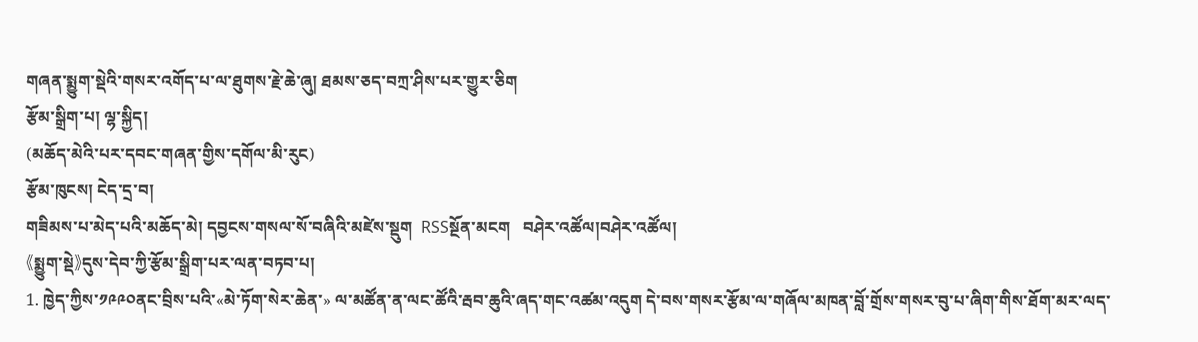གཞན་སྨྱུག་སྡེའི་གསར་འགོད་པ་ལ་ཐུགས་རྗེ་ཆེ་ཞུ། ཐམས་ཅད་བཀྲ་ཤིས་པར་གྱུར་ཅིག
རྩོམ་སྒྲིག་པ། ལྷ་སྐྱིད།
(མཆོད་མེའི་པར་དབང་གཞན་གྱིས་དགོལ་མི་རུང)
རྩོམ་ཁུངས། ངེད་དྲ་བ།
གཟིམས་པ་མེད་པའི་མཆོད་མེ། དབྱངས་གསལ་སོ་བཞིའི་མཛེས་སྡུག  RSSསྔོན་མངག   བཤེར་འཚོལ།བཤེར་འཚོལ།
《སྨྱུག་སྡེ》དུས་དེབ་ཀྱི་རྩོམ་སྒྲིག་པར་ལན་བཏབ་པ།
1. ཁྱེད་ཀྱིས་༡༩༩༠ནང་བྲིས་པའི་«མེ་ཏོག་སེར་ཆེན་» ལ་མཚོན་ན་ལང་ཚོའི་རྦབ་ཆུའི་ཞད་གང་འཚམ་འདུག དེ་བས་གསར་རྩོམ་ལ་གཞོལ་མཁན་བློ་གྲོས་གསར་བུ་པ་ཞིག་གིས་ཐོག་མར་ལད་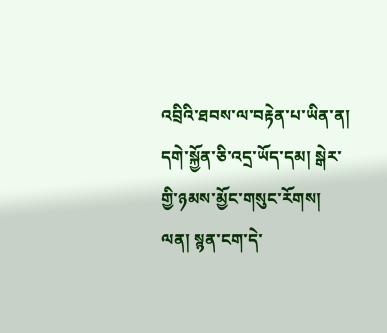འབྲིའི་ཐབས་ལ་བརྟེན་པ་ཡིན་ན། དགེ་སྐྱོན་ཅི་འདྲ་ཡོད་དམ། སྒེར་གྱི་ཉམས་མྱོང་གསུང་རོགས།
ལན། སྙན་ངག་དེ་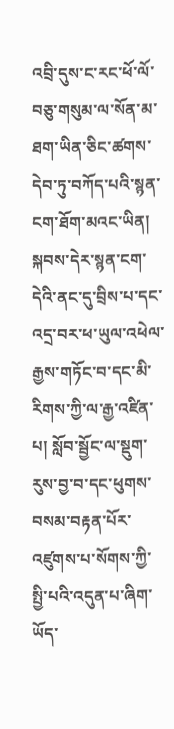འབྲི་དུས་ང་རང་ཕོ་ལོ་བཅུ་གསུམ་ལ་སོན་མ་ཐག་ཡིན་ཅིང་ཚགས་དེབ་ཏུ་བཀོད་པའི་སྙན་ངག་ཐོག་མའང་ཡིན། སྐབས་དེར་སྙན་ངག་དེའི་ནང་དུ་བྲིས་པ་དང་འདྲ་བར་ཕ་ཡུལ་འཕེལ་རྒྱས་གཏོང་བ་དང་མི་རིགས་ཀྱི་ལ་རྒྱ་འཛིན་པ། སློབ་སྦྱོང་ལ་སྡུག་རུས་བྱ་བ་དང་ཕུགས་བསམ་བརྟན་པོར་འཛུགས་པ་སོགས་ཀྱི་སྤྱི་པའི་འདུན་པ་ཞིག་ཡོད་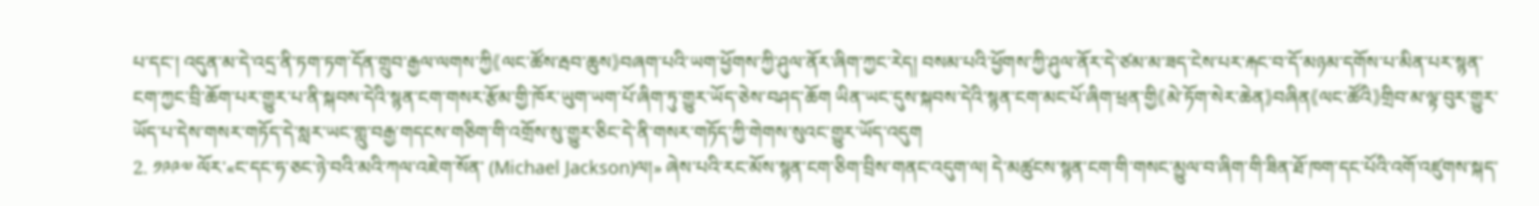པ་དང་། འདུན་མ་དེ་འདྲ་ནི་ཏག་ཏག་དོན་གྲུབ་རྒྱལ་ལགས་ཀྱི《ལང་ཚོས་རྦབ་ཆུས》བཞག་པའི་ཡག་ཕྱོགས་ཀྱི་ཤུལ་ནོར་ཞིག་ཀྱང་རེད། བསམ་པའི་ཕྱོགས་ཀྱི་ཤུལ་ནོར་དེ་ཙམ་མ་ཟད་ངེས་པར་རྐང་བ་དོ་མཉམ་དགོས་པ་མིན་པར་སྙན་ངག་ཀྱང་བྲི་ཆོག་པར་གྱུར་པ་ནི་སྐབས་དེའི་སྙན་ངག་གསར་རྩོམ་གྱི་ཁོར་ཡུག་ཡག་པོ་ཞིག་ཏུ་གྱུར་ཡོད་ཅེས་བཤད་ཆོག ཡིན་ཡང་དུས་སྐབས་དེའི་སྙན་ངག་མང་པོ་ཞིག་ཕྲན་གྱི《མེ་ཏོག་སེར་ཆེན》བཞིན《ལང་ཚོའི》གྲིབ་མ་ལྟ་བུར་གྱུར་ཡོད་པ་དེས་གསར་གཏོད་དེ་སླར་ཡང་གླུ་བརྒྱ་གདངས་གཅིག་གི་འགྲོས་སུ་གྱུར་ཅིང་དེ་ནི་གསར་གཏོད་ཀྱི་གེགས་སུའང་གྱུར་ཡོད་འདུག
2. ༡༩༩༧ ལོར་«ང་དང་ཧ་ཅང་ཉེ་བའི་མའི་ཀལ་འཇེག་སོན་ (Michael Jackson)ལ།» ཞེས་པའི་རང་མོས་སྙན་ངག་ཅིག་བྲིས་གནང་འདུག་ལ། དེ་མཚུངས་སྙན་ངག་གི་གསང་མྱུལ་བ་ཞིག་གི་ཟིན་ཐོ་ཁག་དང་པོའི་འགོ་འཛུགས་སྐད་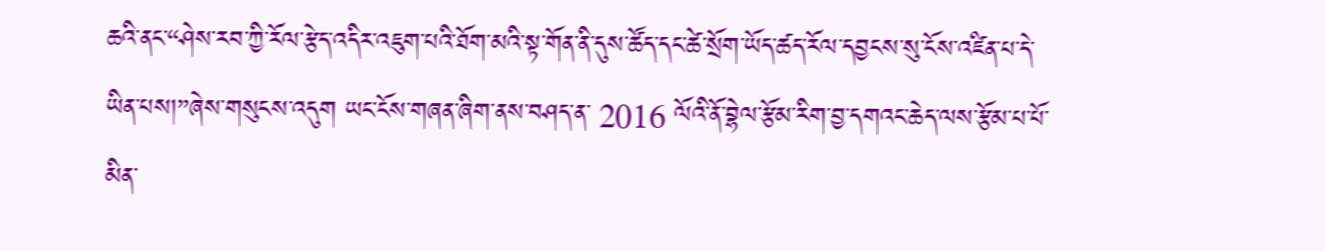ཆའི་ནང་“ཤེས་རབ་ཀྱི་རོལ་རྩེད་འདིར་འཇུག་པའི་ཐོག་མའི་སྟ་གོན་ནི་དུས་ཚོད་དང་ཚེ་སྲོག་ཡོད་ཚད་རོལ་དབྱངས་སུ་ངོས་འཛིན་པ་དེ་ཡིན་པས།”ཞེས་གསུངས་འདུག ཡང་ངོས་གཞན་ཞིག་ནས་བཤད་ན་ 2016 ལོའི་ནོ་བྷེལ་རྩོམ་རིག་བྱ་དགའང་ཆེད་ལས་རྩོམ་པ་པོ་མིན་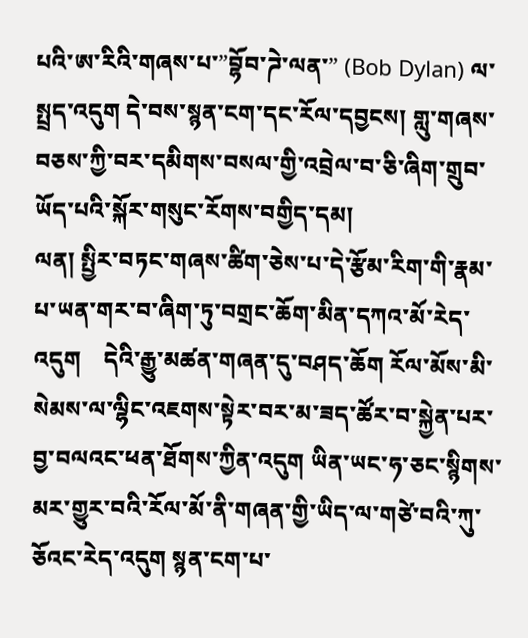པའི་ཨ་རིའི་གཞས་པ་”བྷོབ་ཌེ་ལན་” (Bob Dylan) ལ་སྤྲད་འདུག དེ་བས་སྙན་ངག་དང་རོལ་དབྱངས། གླུ་གཞས་བཅས་ཀྱི་བར་དམིགས་བསལ་གྱི་འབྲེལ་བ་ཅི་ཞིག་གྲུབ་ཡོད་པའི་སྐོར་གསུང་རོགས་བགྱིད་དམ།
ལན། སྤྱིར་བཏང་གཞས་ཚིག་ཅེས་པ་དེ་རྩོམ་རིག་གི་རྣམ་པ་ཡན་གར་བ་ཞིག་ཏུ་བགྲང་ཆོག་མིན་དཀའ་མོ་རེད་འདུག    དེའི་རྒྱུ་མཚན་གཞན་དུ་བཤད་ཆོག རོལ་མོས་མི་སེམས་ལ་ལྷིང་འཇགས་སྟེར་བར་མ་ཟད་ཚོར་བ་སྐྱེན་པར་བྱ་བལའང་ཕན་ཐོགས་ཀྱིན་འདུག ཡིན་ཡང་ཧ་ཅང་སྙིགས་མར་གྱུར་བའི་རོལ་མོ་ནི་གཞན་གྱི་ཡིད་ལ་གཙེ་བའི་ཀུ་ཅོའང་རེད་འདུག སྙན་ངག་པ་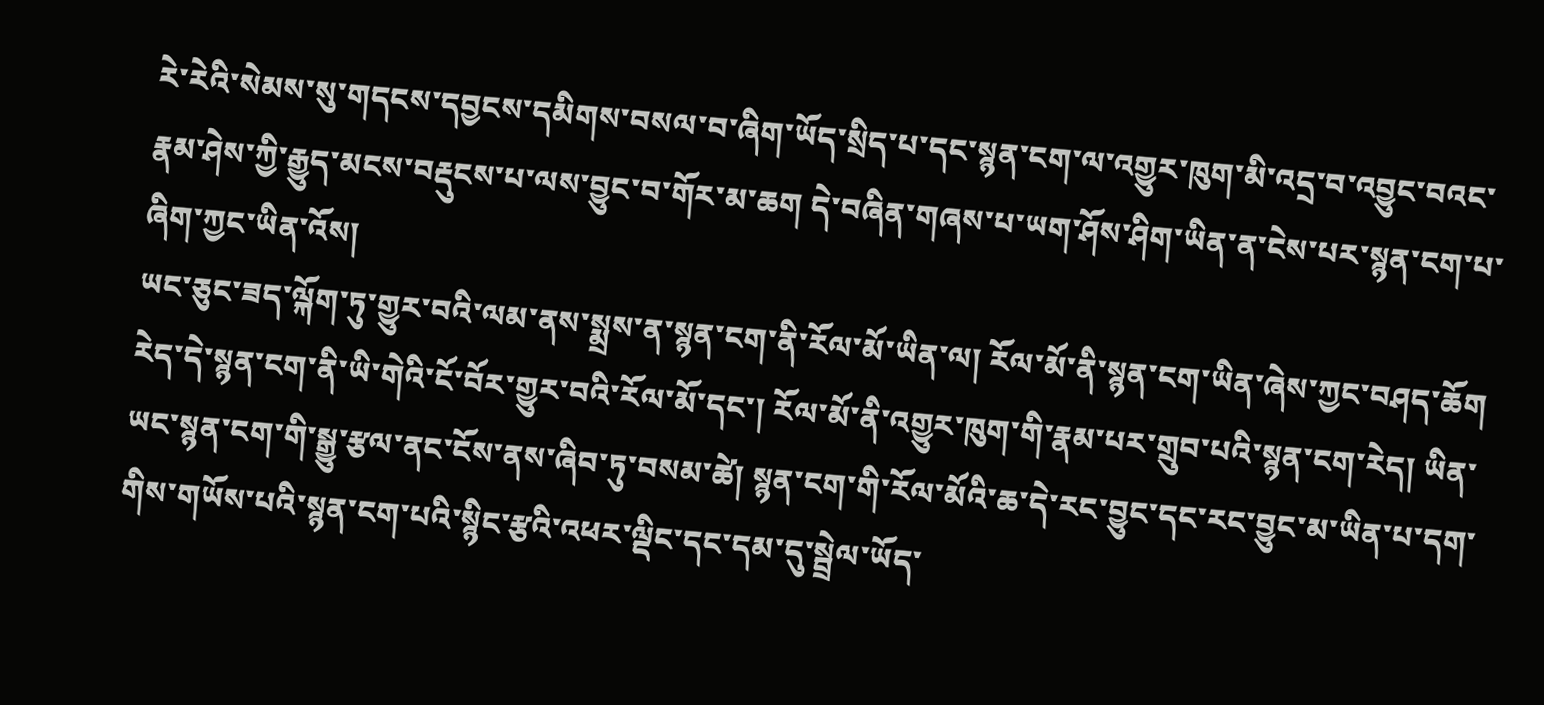རེ་རེའི་སེམས་སུ་གདངས་དབྱངས་དམིགས་བསལ་བ་ཞིག་ཡོད་སྲིད་པ་དང་སྙན་ངག་ལ་འགྱུར་ཁུག་མི་འདྲ་བ་འབྱུང་བའང་རྣམ་ཤེས་ཀྱི་རྒྱུད་མངས་བརྡུངས་པ་ལས་བྱུང་བ་གོར་མ་ཆག དེ་བཞིན་གཞས་པ་ཡག་ཤོས་ཤིག་ཡིན་ན་ངེས་པར་སྙན་ངག་པ་ཞིག་ཀྱང་ཡིན་འོས།
ཡང་ཅུང་ཟད་ལྐོག་ཏུ་གྱུར་བའི་ལམ་ནས་སྨྲས་ན་སྙན་ངག་ནི་རོལ་མོ་ཡིན་ལ། རོལ་མོ་ནི་སྙན་ངག་ཡིན་ཞེས་ཀྱང་བཤད་ཆོག རེད་དེ་སྙན་ངག་ནི་ཡི་གེའི་ངོ་བོར་གྱུར་བའི་རོལ་མོ་དང་། རོལ་མོ་ནི་འགྱུར་ཁུག་གི་རྣམ་པར་གྲུབ་པའི་སྙན་ངག་རེད། ཡིན་ཡང་སྙན་ངག་གི་སྒྱུ་རྩལ་ནང་ངོས་ནས་ཞིབ་ཏུ་བསམ་ཚེ། སྙན་ངག་གི་རོལ་མོའི་ཆ་དེ་རང་བྱུང་དང་རང་བྱུང་མ་ཡིན་པ་དག་གིས་གཡོས་པའི་སྙན་ངག་པའི་སྙིང་རྩའི་འཕར་ལྡིང་དང་དམ་དུ་སྦྲེལ་ཡོད་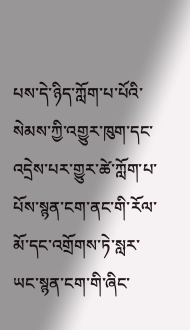པས་དེ་ཉིད་ཀློག་པ་པོའི་སེམས་ཀྱི་འགྱུར་ཁུག་དང་འདྲེས་པར་གྱུར་ཚེ་ཀློག་པ་པོས་སྙན་ངག་ནང་གི་རོལ་མོ་དང་འགྲོགས་ཏེ་སླར་ཡང་སྙན་ངག་གི་ཞིང་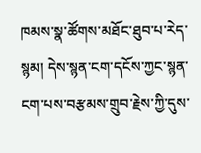ཁམས་སྣ་ཚོགས་མཐོང་ཐུབ་པ་རེད་སྙམ། དེས་སྙན་ངག་དངོས་ཀྱང་སྙན་ངག་པས་བརྩམས་གྲུབ་རྗེས་ཀྱི་དུས་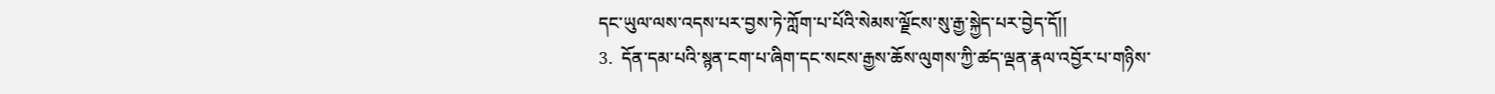དང་ཡུལ་ལས་འདས་པར་བྱས་ཏེ་ཀློག་པ་པོའི་སེམས་ལྗོངས་སུ་རྒྱ་སྐྱེད་པར་བྱེད་དོ།།
3.  དོན་དམ་པའི་སྙན་ངག་པ་ཞིག་དང་སངས་རྒྱས་ཆོས་ལུགས་ཀྱི་ཚད་ལྡན་རྣལ་འབྱོར་པ་གཉིས་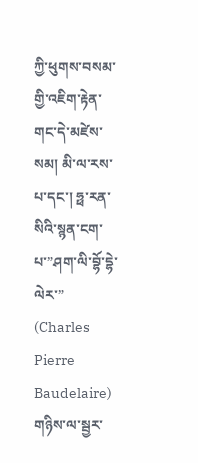ཀྱི་ཕུགས་བསམ་གྱི་འཇིག་རྟེན་གང་དེ་མཛེས་སམ། མི་ལ་རས་པ་དང་། ཧྥ་རན་སིའི་སྙན་ངག་པ་”ཤག་ལི་བྷོ་དྷེ་ལེར་” (Charles Pierre Baudelaire) གཉིས་ལ་སྦྱར་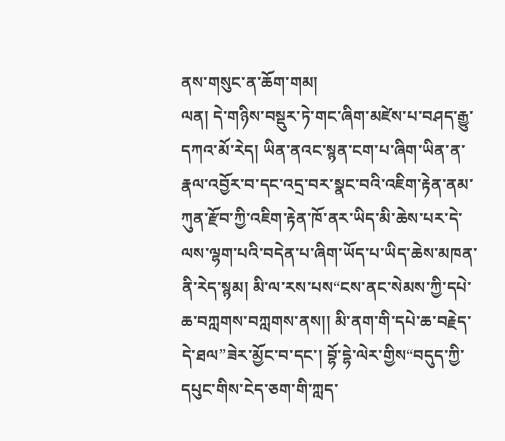ནས་གསུང་ན་ཆོག་གམ།
ལན། དེ་གཉིས་བསྡུར་ཏེ་གང་ཞིག་མཛེས་པ་བཤད་རྒྱུ་དཀའ་མོ་རེད། ཡིན་ནའང་སྙན་ངག་པ་ཞིག་ཡིན་ན་རྣལ་འབྱོར་བ་དང་འདྲ་བར་སྣང་བའི་འཇིག་རྟེན་ནམ་ཀུན་རྫོབ་ཀྱི་འཇིག་རྟེན་ཁོ་ནར་ཡིད་མི་ཆེས་པར་དེ་ལས་ལྷག་པའི་བདེན་པ་ཞིག་ཡོད་པ་ཡིད་ཆེས་མཁན་ནི་རེད་སྙམ། མི་ལ་རས་པས“ངས་ནང་སེམས་ཀྱི་དཔེ་ཆ་བཀླགས་བཀླགས་ནས།། མི་ནག་གི་དཔེ་ཆ་བརྗེད་དེ་ཐལ”ཟེར་མྱོང་བ་དང་། བྷོ་དྷེ་ལེར་གྱིས“བདུད་ཀྱི་དཔུང་གིས་ངེད་ཅག་གི་ཀླད་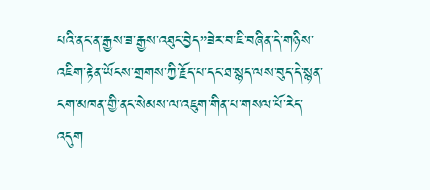པའི་ནང་ན་རྒྱས་ཟ་རྒྱས་འཐུང་བྱེད”ཟེར་བ་ཇི་བཞིན་དེ་གཉིས་འཇིག་རྟེན་ཡོངས་གྲགས་ཀྱི་རྗོད་པ་དང་ཐ་སྙད་ལས་བུད་དེ་སྙན་ངག་མཁན་གྱི་ནང་སེམས་ལ་འཇུག་གིན་པ་གསལ་པོ་རེད་འདུག